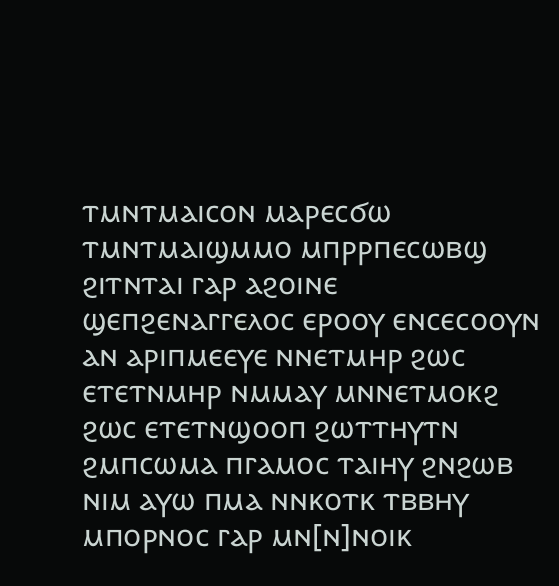ⲧⲙⲛⲧⲙⲁⲓⲥⲟⲛ ⲙⲁⲣⲉⲥϭⲱ ⲧⲙⲛⲧⲙⲁⲓϣⲙⲙⲟ ⲙⲡⲣⲣⲡⲉⲥⲱⲃϣ ϩⲓⲧⲛⲧⲁⲓ ⲅⲁⲣ ⲁϩⲟⲓⲛⲉ ϣⲉⲡϩⲉⲛⲁⲅⲅⲉⲗⲟⲥ ⲉⲣⲟⲟⲩ ⲉⲛⲥⲉⲥⲟⲟⲩⲛ ⲁⲛ ⲁⲣⲓⲡⲙⲉⲉⲩⲉ ⲛⲛⲉⲧⲙⲏⲣ ϩⲱⲥ ⲉⲧⲉⲧⲛⲙⲏⲣ ⲛⲙⲙⲁⲩ ⲙⲛⲛⲉⲧⲙⲟⲕϩ ϩⲱⲥ ⲉⲧⲉⲧⲛϣⲟⲟⲡ ϩⲱⲧⲧⲏⲩⲧⲛ ϩⲙⲡⲥⲱⲙⲁ ⲡⲅⲁⲙⲟⲥ ⲧⲁⲓⲏⲩ ϩⲛϩⲱⲃ ⲛⲓⲙ ⲁⲩⲱ ⲡⲙⲁ ⲛⲛⲕⲟⲧⲕ ⲧⲃⲃⲏⲩ ⲙⲡⲟⲣⲛⲟⲥ ⲅⲁⲣ ⲙⲛ[ⲛ]ⲛⲟⲓⲕ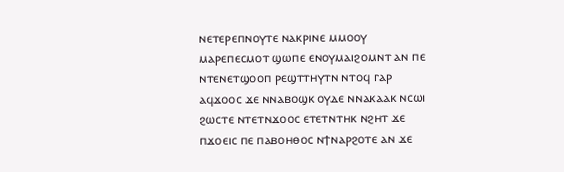ⲛⲉⲧⲉⲣⲉⲡⲛⲟⲩⲧⲉ ⲛⲁⲕⲣⲓⲛⲉ ⲙⲙⲟⲟⲩ ⲙⲁⲣⲉⲡⲉⲥⲙⲟⲧ ϣⲱⲡⲉ ⲉⲛⲟⲩⲙⲁⲓϩⲟⲙⲛⲧ ⲁⲛ ⲡⲉ ⲛⲧⲉⲛⲉⲧϣⲟⲟⲡ ⲣⲉϣⲧⲧⲏⲩⲧⲛ ⲛⲧⲟϥ ⲅⲁⲣ ⲁϥϫⲟⲟⲥ ϫⲉ ⲛⲛⲁⲃⲟϣⲕ ⲟⲩⲇⲉ ⲛⲛⲁⲕⲁⲁⲕ ⲛⲥⲱⲓ ϩⲱⲥⲧⲉ ⲛⲧⲉⲧⲛϫⲟⲟⲥ ⲉⲧⲉⲧⲛⲧⲏⲕ ⲛϩⲏⲧ ϫⲉ ⲡϫⲟⲉⲓⲥ ⲡⲉ ⲡⲁⲃⲟⲏⲑⲟⲥ ⲛϯⲛⲁⲣϩⲟⲧⲉ ⲁⲛ ϫⲉ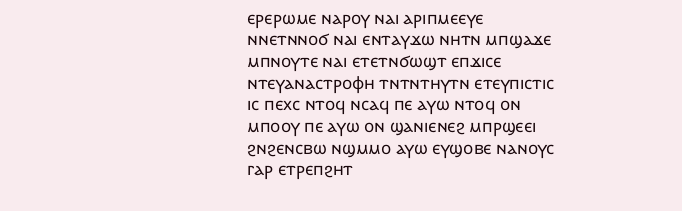ⲉⲣⲉⲣⲱⲙⲉ ⲛⲁⲣⲟⲩ ⲛⲁⲓ ⲁⲣⲓⲡⲙⲉⲉⲩⲉ ⲛⲛⲉⲧⲛⲛⲟϭ ⲛⲁⲓ ⲉⲛⲧⲁⲩϫⲱ ⲛⲏⲧⲛ ⲙⲡϣⲁϫⲉ ⲙⲡⲛⲟⲩⲧⲉ ⲛⲁⲓ ⲉⲧⲉⲧⲛϭⲱϣⲧ ⲉⲡϫⲓⲥⲉ ⲛⲧⲉⲩⲁⲛⲁⲥⲧⲣⲟⲫⲏ ⲧⲛⲧⲛⲧⲏⲩⲧⲛ ⲉⲧⲉⲩⲡⲓⲥⲧⲓⲥ ⲓⲥ ⲡⲉⲭⲥ ⲛⲧⲟϥ ⲛⲥⲁϥ ⲡⲉ ⲁⲩⲱ ⲛⲧⲟϥ ⲟⲛ ⲙⲡⲟⲟⲩ ⲡⲉ ⲁⲩⲱ ⲟⲛ ϣⲁⲛⲓⲉⲛⲉϩ ⲙⲡⲣϣⲉⲉⲓ ϩⲛϩⲉⲛⲥⲃⲱ ⲛϣⲙⲙⲟ ⲁⲩⲱ ⲉⲩϣⲟⲃⲉ ⲛⲁⲛⲟⲩⲥ ⲅⲁⲣ ⲉⲧⲣⲉⲡϩⲏⲧ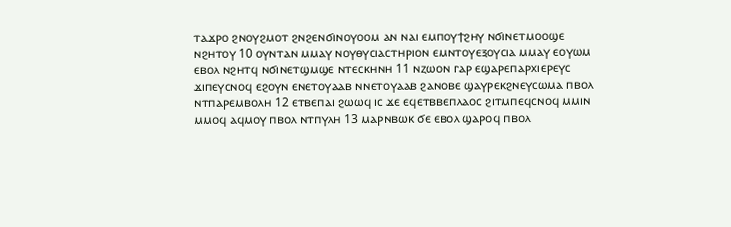ⲧⲁϫⲣⲟ ϩⲛⲟⲩϩⲙⲟⲧ ϩⲛϩⲉⲛϭⲓⲛⲟⲩⲟⲟⲙ ⲁⲛ ⲛⲁⲓ ⲉⲙⲡⲟⲩϯϩⲏⲩ ⲛϭⲓⲛⲉⲧⲙⲟⲟϣⲉ ⲛϩⲏⲧⲟⲩ 10 ⲟⲩⲛⲧⲁⲛ ⲙⲙⲁⲩ ⲛⲟⲩⲑⲩⲥⲓⲁⲥⲧⲏⲣⲓⲟⲛ ⲉⲙⲛⲧⲟⲩⲉⲝⲟⲩⲥⲓⲁ ⲙⲙⲁⲩ ⲉⲟⲩⲱⲙ ⲉⲃⲟⲗ ⲛϩⲏⲧϥ ⲛϭⲓⲛⲉⲧϣⲙϣⲉ ⲛⲧⲉⲥⲕⲏⲛⲏ 11 ⲛⲍⲱⲟⲛ ⲅⲁⲣ ⲉϣⲁⲣⲉⲡⲁⲣⲭⲓⲉⲣⲉⲩⲥ ϫⲓⲡⲉⲩⲥⲛⲟϥ ⲉϩⲟⲩⲛ ⲉⲛⲉⲧⲟⲩⲁⲁⲃ ⲛⲛⲉⲧⲟⲩⲁⲁⲃ ϩⲁⲛⲟⲃⲉ ϣⲁⲩⲣⲉⲕϩⲛⲉⲩⲥⲱⲙⲁ ⲡⲃⲟⲗ ⲛⲧⲡⲁⲣⲉⲙⲃⲟⲗⲏ 12 ⲉⲧⲃⲉⲡⲁⲓ ϩⲱⲱϥ ⲓⲥ ϫⲉ ⲉϥⲉⲧⲃⲃⲉⲡⲗⲁⲟⲥ ϩⲓⲧⲙⲡⲉϥⲥⲛⲟϥ ⲙⲙⲓⲛ ⲙⲙⲟϥ ⲁϥⲙⲟⲩ ⲡⲃⲟⲗ ⲛⲧⲡⲩⲗⲏ 13 ⲙⲁⲣⲛⲃⲱⲕ ϭⲉ ⲉⲃⲟⲗ ϣⲁⲣⲟϥ ⲡⲃⲟⲗ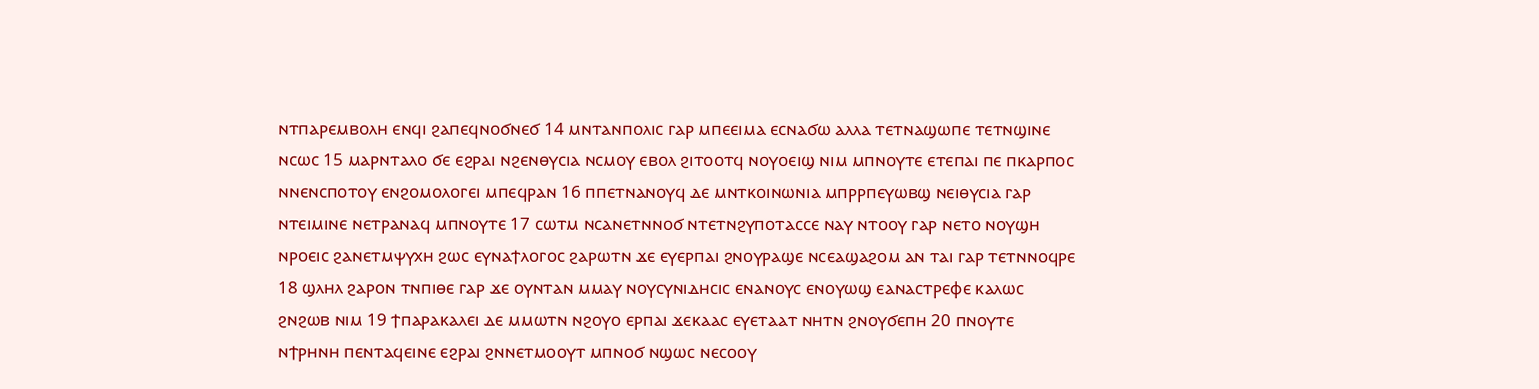ⲛⲧⲡⲁⲣⲉⲙⲃⲟⲗⲏ ⲉⲛϥⲓ ϩⲁⲡⲉϥⲛⲟϭⲛⲉϭ 14 ⲙⲛⲧⲁⲛⲡⲟⲗⲓⲥ ⲅⲁⲣ ⲙⲡⲉⲉⲓⲙⲁ ⲉⲥⲛⲁϭⲱ ⲁⲗⲗⲁ ⲧⲉⲧⲛⲁϣⲱⲡⲉ ⲧⲉⲧⲛϣⲓⲛⲉ ⲛⲥⲱⲥ 15 ⲙⲁⲣⲛⲧⲁⲗⲟ ϭⲉ ⲉϩⲣⲁⲓ ⲛϩⲉⲛⲑⲩⲥⲓⲁ ⲛⲥⲙⲟⲩ ⲉⲃⲟⲗ ϩⲓⲧⲟⲟⲧϥ ⲛⲟⲩⲟⲉⲓϣ ⲛⲓⲙ ⲙⲡⲛⲟⲩⲧⲉ ⲉⲧⲉⲡⲁⲓ ⲡⲉ ⲡⲕⲁⲣⲡⲟⲥ ⲛⲛⲉⲛⲥⲡⲟⲧⲟⲩ ⲉⲛϩⲟⲙⲟⲗⲟⲅⲉⲓ ⲙⲡⲉϥⲣⲁⲛ 16 ⲡⲡⲉⲧⲛⲁⲛⲟⲩϥ ⲇⲉ ⲙⲛⲧⲕⲟⲓⲛⲱⲛⲓⲁ ⲙⲡⲣⲣⲡⲉⲩⲱⲃϣ ⲛⲉⲓⲑⲩⲥⲓⲁ ⲅⲁⲣ ⲛⲧⲉⲓⲙⲓⲛⲉ ⲛⲉⲧⲣⲁⲛⲁϥ ⲙⲡⲛⲟⲩⲧⲉ 17 ⲥⲱⲧⲙ ⲛⲥⲁⲛⲉⲧⲛⲛⲟϭ ⲛⲧⲉⲧⲛϩⲩⲡⲟⲧⲁⲥⲥⲉ ⲛⲁⲩ ⲛⲧⲟⲟⲩ ⲅⲁⲣ ⲛⲉⲧⲟ ⲛⲟⲩϣⲏ ⲛⲣⲟⲉⲓⲥ ϩⲁⲛⲉⲧⲙⲯⲩⲭⲏ ϩⲱⲥ ⲉⲩⲛⲁϯⲗⲟⲅⲟⲥ ϩⲁⲣⲱⲧⲛ ϫⲉ ⲉⲩⲉⲣⲡⲁⲓ ϩⲛⲟⲩⲣⲁϣⲉ ⲛⲥⲉⲁϣⲁϩⲟⲙ ⲁⲛ ⲧⲁⲓ ⲅⲁⲣ ⲧⲉⲧⲛⲛⲟϥⲣⲉ 18 ϣⲗⲏⲗ ϩⲁⲣⲟⲛ ⲧⲛⲡⲓⲑⲉ ⲅⲁⲣ ϫⲉ ⲟⲩⲛⲧⲁⲛ ⲙⲙⲁⲩ ⲛⲟⲩⲥⲩⲛⲓⲇⲏⲥⲓⲥ ⲉⲛⲁⲛⲟⲩⲥ ⲉⲛⲟⲩⲱϣ ⲉⲁⲛⲁⲥⲧⲣⲉⲫⲉ ⲕⲁⲗⲱⲥ ϩⲛϩⲱⲃ ⲛⲓⲙ 19 ϯⲡⲁⲣⲁⲕⲁⲗⲉⲓ ⲇⲉ ⲙⲙⲱⲧⲛ ⲛϩⲟⲩⲟ ⲉⲣⲡⲁⲓ ϫⲉⲕⲁⲁⲥ ⲉⲩⲉⲧⲁⲁⲧ ⲛⲏⲧⲛ ϩⲛⲟⲩϭⲉⲡⲏ 20 ⲡⲛⲟⲩⲧⲉ ⲛϯⲣⲏⲛⲏ ⲡⲉⲛⲧⲁϥⲉⲓⲛⲉ ⲉϩⲣⲁⲓ ϩⲛⲛⲉⲧⲙⲟⲟⲩⲧ ⲙⲡⲛⲟϭ ⲛϣⲱⲥ ⲛⲉⲥⲟⲟⲩ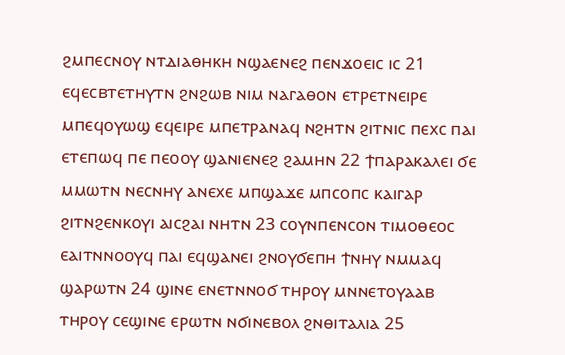ϩⲙⲡⲉⲥⲛⲟⲩ ⲛⲧⲇⲓⲁⲑⲏⲕⲏ ⲛϣⲁⲉⲛⲉϩ ⲡⲉⲛϫⲟⲉⲓⲥ ⲓⲥ 21 ⲉϥⲉⲥⲃⲧⲉⲧⲏⲩⲧⲛ ϩⲛϩⲱⲃ ⲛⲓⲙ ⲛⲁⲅⲁⲑⲟⲛ ⲉⲧⲣⲉⲧⲛⲉⲓⲣⲉ ⲙⲡⲉϥⲟⲩⲱϣ ⲉϥⲉⲓⲣⲉ ⲙⲡⲉⲧⲣⲁⲛⲁϥ ⲛϩⲏⲧⲛ ϩⲓⲧⲛⲓⲥ ⲡⲉⲭⲥ ⲡⲁⲓ ⲉⲧⲉⲡⲱϥ ⲡⲉ ⲡⲉⲟⲟⲩ ϣⲁⲛⲓⲉⲛⲉϩ ϩⲁⲙⲏⲛ 22 ϯⲡⲁⲣⲁⲕⲁⲗⲉⲓ ϭⲉ ⲙⲙⲱⲧⲛ ⲛⲉⲥⲛⲏⲩ ⲁⲛⲉⲭⲉ ⲙⲡϣⲁϫⲉ ⲙⲡⲥⲟⲡⲥ ⲕⲁⲓⲅⲁⲣ ϩⲓⲧⲛϩⲉⲛⲕⲟⲩⲓ ⲁⲓⲥϩⲁⲓ ⲛⲏⲧⲛ 23 ⲥⲟⲩⲛⲡⲉⲛⲥⲟⲛ ⲧⲓⲙⲟⲑⲉⲟⲥ ⲉⲁⲓⲧⲛⲛⲟⲟⲩϥ ⲡⲁⲓ ⲉϥϣⲁⲛⲉⲓ ϩⲛⲟⲩϭⲉⲡⲏ ϯⲛⲏⲩ ⲛⲙⲙⲁϥ ϣⲁⲣⲱⲧⲛ 24 ϣⲓⲛⲉ ⲉⲛⲉⲧⲛⲛⲟϭ ⲧⲏⲣⲟⲩ ⲙⲛⲛⲉⲧⲟⲩⲁⲁⲃ ⲧⲏⲣⲟⲩ ⲥⲉϣⲓⲛⲉ ⲉⲣⲱⲧⲛ ⲛϭⲓⲛⲉⲃⲟⲗ ϩⲛⲑⲓⲧⲁⲗⲓⲁ 25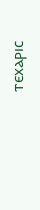ⲧⲉⲭⲁⲣⲓⲥ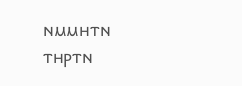ⲛⲙⲙⲏⲧⲛ ⲧⲏⲣⲧⲛ